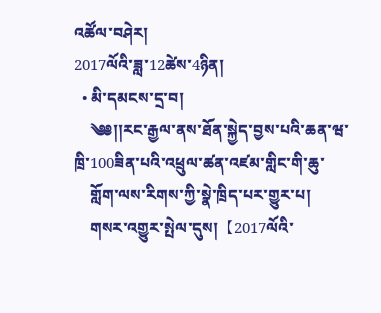འཚོལ་བཤེར།
2017ལོའི་ཟླ་12ཚེས་4ཉིན།
  • མི་དམངས་དྲ་བ།
    ༄༅།།རང་རྒྱལ་ནས་ཐོན་སྐྱེད་བྱས་པའི་ཆན་ཝ་ཁྲི་100ཟིན་པའི་འཕྲུལ་ཚན་འཛམ་གླིང་གི་ཆུ་
    གློག་ལས་རིགས་ཀྱི་སྣེ་ཁྲིད་པར་གྱུར་པ།
    གསར་འགྱུར་སྤེལ་དུས།  【2017ལོའི་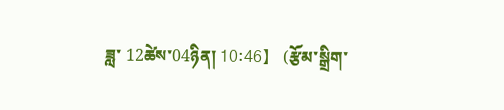ཟླ་ 12ཚེས་04ཉིན། 10:46】   (རྩོམ་སྒྲིག་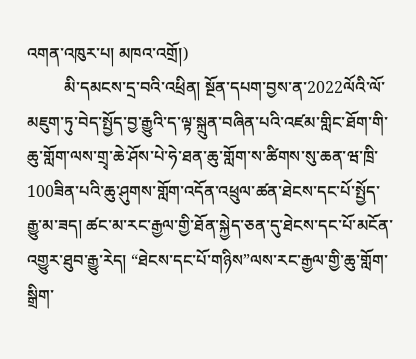འགན་འཁུར་པ། མཁའ་འགྲོ།)
         མི་དམངས་དྲ་བའི་འཕྲིན། སྔོན་དཔག་བྱས་ན་2022ལོའི་ལོ་མཇུག་ཏུ་བེད་སྤྱོད་བྱ་རྒྱུའི་ད་ལྟ་སྐྲུན་བཞིན་པའི་འཛམ་གླིང་ཐོག་གི་ཆུ་གློག་ལས་གྲྭ་ཆེ་ཤོས་པེ་ཧེ་ཐན་ཆུ་གློག་ས་ཚིགས་སུ་ཆན་ཝ་ཁྲི་100ཟིན་པའི་ཆུ་ཤུགས་གློག་འདོན་འཕྲུལ་ཚན་ཐེངས་དང་པོ་སྤྱོད་རྒྱུ་མ་ཟད། ཚང་མ་རང་རྒྱལ་གྱི་ཐོན་སྐྱེད་ཅན་དུ་ཐེངས་དང་པོ་མངོན་འགྱུར་ཐུབ་རྒྱུ་རེད། “ཐེངས་དང་པོ་གཉིས”ལས་རང་རྒྱལ་གྱི་ཆུ་གློག་སྒྲིག་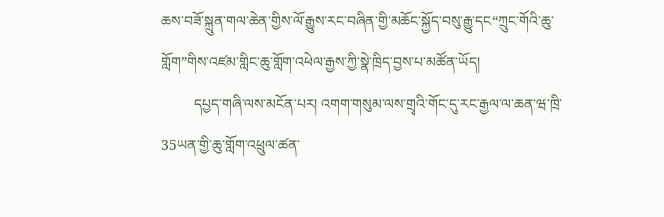ཆས་བཟོ་སྐྲུན་གལ་ཆེན་གྱིས་ལོ་རྒྱུས་རང་བཞིན་གྱི་མཆོང་སྐྱོད་བསུ་རྒྱུ་དང“ཀྲུང་གོའི་ཆུ་གློག”གིས་འཛམ་གླིང་ཆུ་གློག་འཕེལ་རྒྱས་ཀྱི་སྣེ་ཁྲིད་བྱས་པ་མཚོན་ཡོད།
         དཔྱད་གཞི་ལས་མངོན་པར། འགག་གསུམ་ལས་གྲྭའི་གོང་དུ་རང་རྒྱལ་ལ་ཆན་ཝ་ཁྲི་35ཡན་གྱི་ཆུ་གློག་འཕྲུལ་ཚན་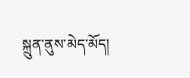སྐྲུན་ནུས་མེད་མོད།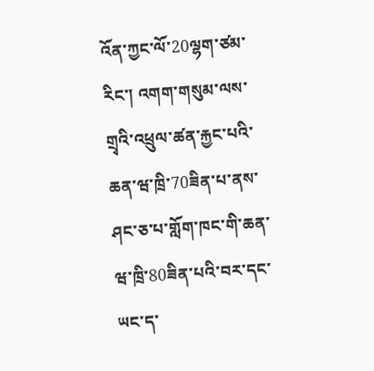འོན་ཀྱང་ལོ་20ལྷག་ཙམ་རིང་། འགག་གསུམ་ལས་གྲྭའི་འཕྲུལ་ཚན་རྐྱང་པའི་ཆན་ཝ་ཁྲི་70ཟིན་པ་ནས་ཤང་ཅ་པ་གློག་ཁང་གི་ཆན་ཝ་ཁྲི་80ཟིན་པའི་བར་དང་ཡང་ད་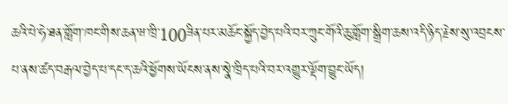ཆའི་པེ་ཧེ་ཐན་གློག་ཁང་གིས་ཆན་ཝ་ཁྲི་100ཟིན་པར་མཆོང་སྐྱོད་བྱེད་པའི་བར་ཀྲུང་གོའི་ཆུ་གློག་སྒྲིག་ཆས་འདི་ཉིད་རྗེས་སུ་འབྲངས་པ་ནས་ཚད་བརྒལ་བྱེད་པ་དང་ད་ཆའི་ཕྱོགས་ཡོངས་ནས་སྣེ་ཁྲིད་པའི་བར་འགྱུར་ལྡོག་བྱུང་ཡོད།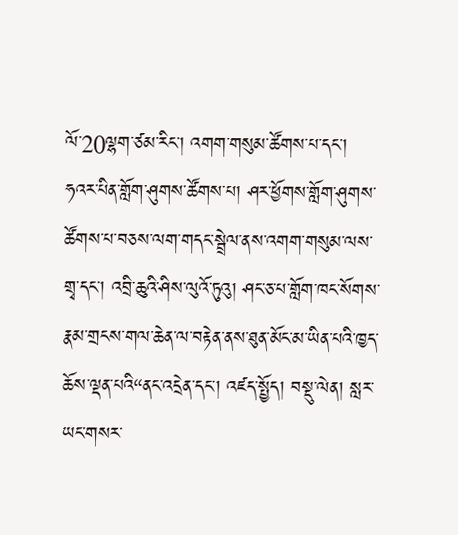ལོ་20ལྷག་ཙམ་རིང་། འགག་གསུམ་ཚོགས་པ་དང་། ཧའར་པིན་གློག་ཤུགས་ཚོགས་པ། ཤར་ཕྱོགས་གློག་ཤུགས་ཚོགས་པ་བཅས་ལག་གདང་སྦྲེལ་ནས་འགག་གསུམ་ལས་གྲྭ་དང་། འབྲི་ཆུའི་ཤིས་ལུའོ་ཏུའུ། ཤང་ཅ་པ་གློག་ཁང་སོགས་རྣམ་གྲངས་གལ་ཆེན་ལ་བརྟེན་ནས་ཐུན་མོང་མ་ཡིན་པའི་ཁྱད་ཆོས་ལྡན་པའི“ནང་འདྲེན་དང་། འཛད་སྤྱོད། བསྡུ་ལེན། སླར་ཡང་གསར་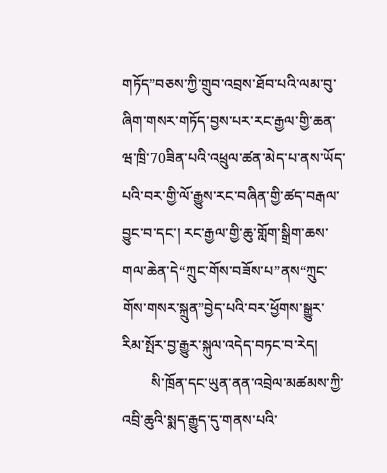གཏོད”བཅས་ཀྱི་གྲུབ་འབྲས་ཐོབ་པའི་ལམ་བུ་ཞིག་གསར་གཏོད་བྱས་པར་རང་རྒྱལ་གྱི་ཆན་ཝ་ཁྲི་70ཟིན་པའི་འཕྲུལ་ཚན་མེད་པ་ནས་ཡོད་པའི་བར་གྱི་ལོ་རྒྱུས་རང་བཞིན་གྱི་ཚད་བརྒལ་བྱུང་བ་དང་། རང་རྒྱལ་གྱི་ཆུ་གློག་སྒྲིག་ཆས་གལ་ཆེན་དེ“ཀྲུང་གོས་བཟོས་པ”ནས“ཀྲུང་གོས་གསར་སྐྲུན”བྱེད་པའི་བར་ཕྱོགས་སྒྱུར་རིམ་སྤོར་བྱ་རྒྱུར་སྐུལ་འདེད་བཏང་བ་རེད།
        སི་ཁྲོན་དང་ཡུན་ནན་འབྲེལ་མཚམས་ཀྱི་འབྲི་ཆུའི་སྨད་རྒྱུད་དུ་གནས་པའི་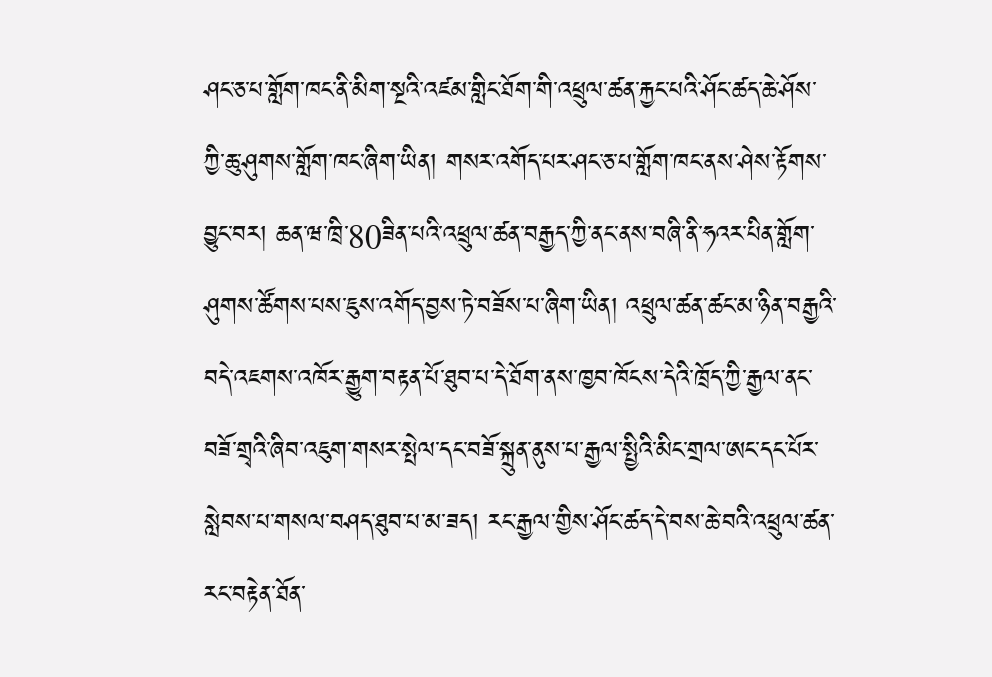ཤང་ཅ་པ་གློག་ཁང་ནི་མིག་སྔའི་འཛམ་གླིང་ཐོག་གི་འཕྲུལ་ཚན་རྐྱང་པའི་ཤོང་ཚད་ཆེ་ཤོས་ཀྱི་ཆུ་ཤུགས་གློག་ཁང་ཞིག་ཡིན། གསར་འགོད་པར་ཤང་ཅ་པ་གློག་ཁང་ནས་ཤེས་རྟོགས་བྱུང་བར། ཆན་ཝ་ཁྲི་80ཟིན་པའི་འཕྲུལ་ཚན་བརྒྱད་ཀྱི་ནང་ནས་བཞི་ནི་ཧའར་པིན་གློག་ཤུགས་ཚོགས་པས་ཇུས་འགོད་བྱས་ཏེ་བཟོས་པ་ཞིག་ཡིན། འཕྲུལ་ཚན་ཚང་མ་ཉིན་བརྒྱའི་བདེ་འཇགས་འཁོར་རྒྱུག་བརྟན་པོ་ཐུབ་པ་དེ་ཐོག་ནས་ཁྱབ་ཁོངས་དེའི་ཁྲོད་ཀྱི་རྒྱལ་ནང་བཟོ་གྲྭའི་ཞིབ་འཇུག་གསར་སྤེལ་དང་བཟོ་སྐྲུན་ནུས་པ་རྒྱལ་སྤྱིའི་མིང་གྲལ་ཨང་དང་པོར་སླེབས་པ་གསལ་བཤད་ཐུབ་པ་མ་ཟད། རང་རྒྱལ་གྱིས་ཤོང་ཚད་དེ་བས་ཆེ་བའི་འཕྲུལ་ཚན་རང་བརྟེན་ཐོན་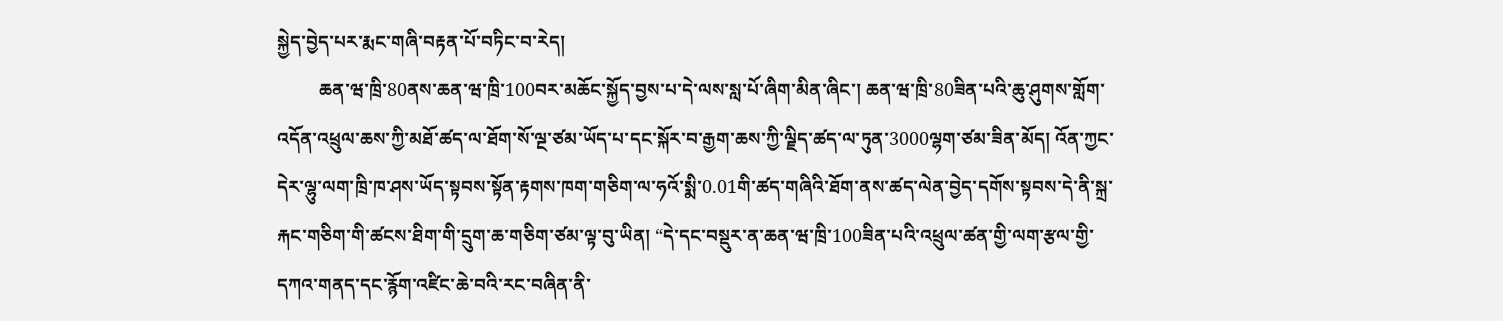སྐྱེད་བྱེད་པར་རྨང་གཞི་བརྟན་པོ་བཏིང་བ་རེད།
         ཆན་ཝ་ཁྲི་80ནས་ཆན་ཝ་ཁྲི་100བར་མཆོང་སྐྱོད་བྱས་པ་དེ་ལས་སླ་པོ་ཞིག་མིན་ཞིང་། ཆན་ཝ་ཁྲི་80ཟིན་པའི་ཆུ་ཤུགས་གློག་འདོན་འཕྲུལ་ཆས་ཀྱི་མཐོ་ཚད་ལ་ཐོག་སོ་ལྔ་ཙམ་ཡོད་པ་དང་སྐོར་བ་རྒྱག་ཆས་ཀྱི་ལྗིད་ཚད་ལ་ཏུན་3000ལྷག་ཙམ་ཟིན་མོད། འོན་ཀྱང་དེར་ལྷུ་ལག་ཁྲི་ཁ་ཤས་ཡོད་སྟབས་སྟོན་རྟགས་ཁག་གཅིག་ལ་ཧའོ་སྨི་0.01གི་ཚད་གཞིའི་ཐོག་ནས་ཚད་ལེན་བྱེད་དགོས་སྟབས་དེ་ནི་སྐྲ་རྐང་གཅིག་གི་ཚངས་ཐིག་གི་དྲུག་ཆ་གཅིག་ཙམ་ལྟ་བུ་ཡིན། “དེ་དང་བསྡུར་ན་ཆན་ཝ་ཁྲི་100ཟིན་པའི་འཕྲུལ་ཚན་གྱི་ལག་རྩལ་གྱི་དཀའ་གནད་དང་རྙོག་འཛིང་ཆེ་བའི་རང་བཞིན་ནི་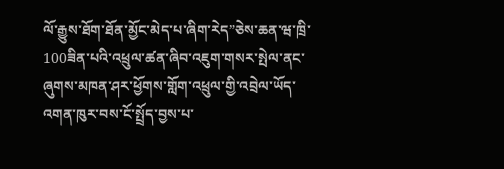ལོ་རྒྱུས་ཐོག་ཐོན་མྱོང་མེད་པ་ཞིག་རེད”ཅེས་ཆན་ཝ་ཁྲི་100ཟིན་པའི་འཕྲུལ་ཚན་ཞིབ་འཇུག་གསར་སྤེལ་ནང་ཞུགས་མཁན་ཤར་ཕྱོགས་གློག་འཕྲུལ་གྱི་འབྲེལ་ཡོད་འགན་ཁུར་བས་ངོ་སྤྲོད་བྱས་པ་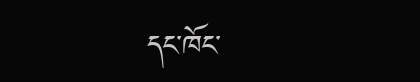དང་ཁོང་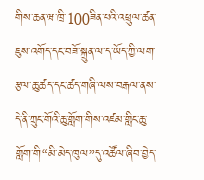གིས་ཆན་ཝ་ཁྲི་100ཟིན་པའི་འཕྲུལ་ཚན་ཇུས་འགོད་དང་བཟོ་སྐྲུན་ལ་ད་ཡོད་ཀྱི་ལག་རྩལ་ཆུ་ཚད་དང་ཚད་གཞི་ལས་བརྒལ་ནས་དེ་ནི་ཀྲུང་གོའི་ཆུ་གློག་གིས་འཛམ་གླིང་ཆུ་གློག་གི“མི་མེད་ཁུལ”དུ་འཚོལ་ཞིབ་བྱེད་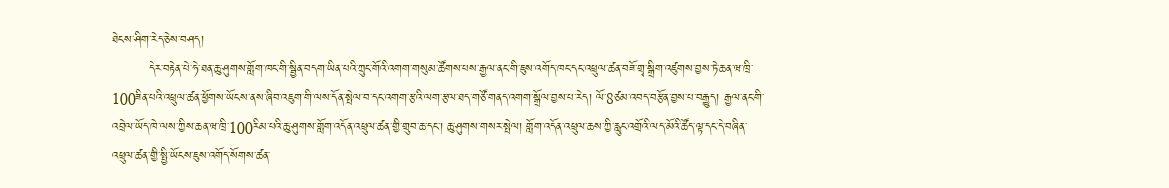ཐེངས་ཤིག་རེད་ཅེས་བཤད།
         དེར་བརྟེན་པེ་ཧེ་ཐན་ཆུ་ཤུགས་གློག་ཁང་གི་སྦྱིན་བདག་ཡིན་པའི་ཀྲུང་གོའི་འགག་གསུམ་ཚོགས་པས་རྒྱལ་ནང་གི་ཇུས་འགོད་ཁང་དང་འཕྲུལ་ཚན་བཟོ་གྲྭ་སྒྲིག་འཛུགས་བྱས་ཏེ་ཆན་ཝ་ཁྲི་100ཟིན་པའི་འཕྲུལ་ཚན་ཕྱོགས་ཡོངས་ནས་ཞིབ་འཇུག་གི་ལས་དོན་སྤེལ་བ་དང་འགག་རྩའི་ལག་རྩལ་ཐད་གཙོ་གནད་འགག་སྒྲོལ་བྱས་པ་རེད། ལོ་8ཙམ་འབད་བརྩོན་བྱས་པ་བརྒྱུད། རྒྱལ་ནང་གི་འབྲེལ་ཡོད་ཁེ་ལས་ཀྱིས་ཆན་ཝ་ཁྲི་100རིམ་པའི་ཆུ་ཤུགས་གློག་འདོན་འཕྲུལ་ཚན་གྱི་གྲུབ་ཆ་དང་། ཆུ་ཤུགས་གསར་སྤེལ། གློག་འདོན་འཕྲུལ་ཆས་ཀྱི་རླུང་འགྲོའི་ལད་མོའི་ཚོད་ལྟ་དང་དེ་བཞིན་འཕྲུལ་ཚན་གྱི་སྤྱི་ཡོངས་ཇུས་འགོད་སོགས་ཚན་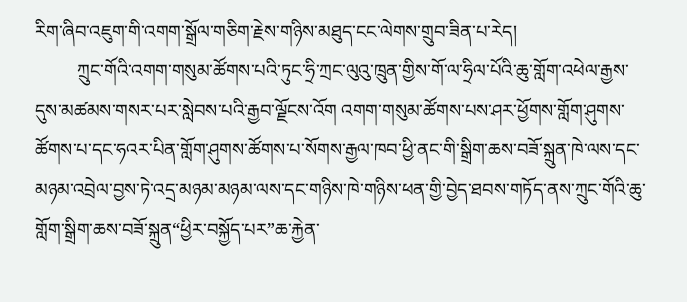རིག་ཞིབ་འཇུག་གི་འགག་སྒྲོལ་གཅིག་རྗེས་གཉིས་མཐུད་ངང་ལེགས་གྲུབ་ཟིན་པ་རེད།
         ཀྲུང་གོའི་འགག་གསུམ་ཚོགས་པའི་ཏུང་ཧྲི་ཀྲང་ལུའུ་ཁྲུན་གྱིས་གོ་ལ་ཧྲིལ་པོའི་ཆུ་གློག་འཕེལ་རྒྱས་དུས་མཚམས་གསར་པར་སླེབས་པའི་རྒྱབ་ལྗོངས་འོག འགག་གསུམ་ཚོགས་པས་ཤར་ཕྱོགས་གློག་ཤུགས་ཚོགས་པ་དང་ཧའར་པིན་གློག་ཤུགས་ཚོགས་པ་སོགས་རྒྱལ་ཁབ་ཕྱི་ནང་གི་སྒྲིག་ཆས་བཟོ་སྐྲུན་ཁེ་ལས་དང་མཉམ་འབྲེལ་བྱས་ཏེ་འདྲ་མཉམ་མཉམ་ལས་དང་གཉིས་ཁེ་གཉིས་ཕན་གྱི་བྱེད་ཐབས་གཏོད་ནས་ཀྲུང་གོའི་ཆུ་གློག་སྒྲིག་ཆས་བཟོ་སྐྲུན“ཕྱིར་བསྐྱོད་པར”ཆ་རྐྱེན་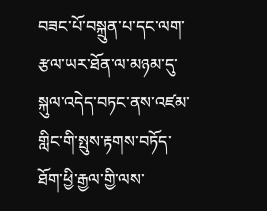བཟང་པོ་བསྐྲུན་པ་དང་ལག་རྩལ་ཡར་ཐོན་ལ་མཉམ་དུ་སྐུལ་འདེད་བཏང་ནས་འཛམ་གླིང་གི་སྤུས་རྟགས་བཏོད་ཐོག་ཕྱི་རྒྱལ་གྱི་ལས་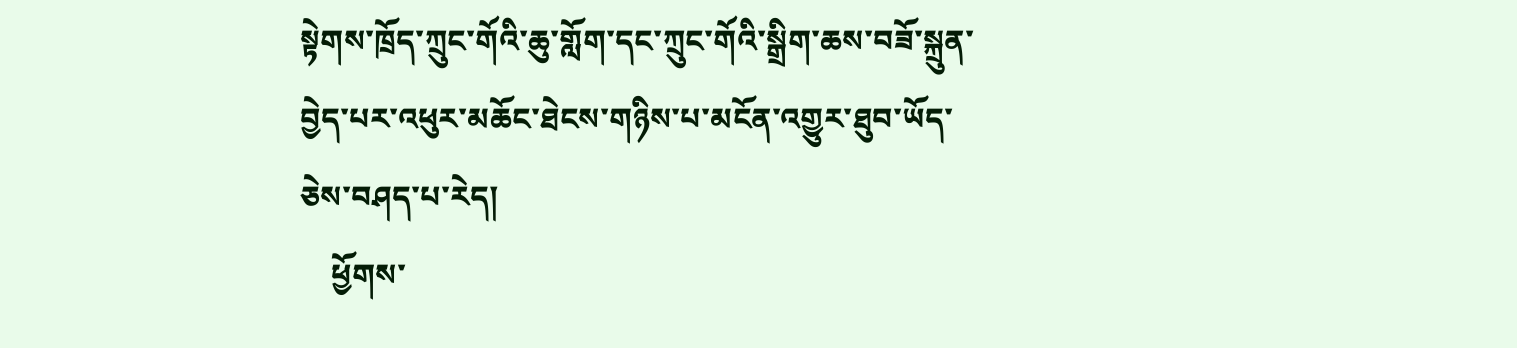སྟེགས་ཁྲོད་ཀྲུང་གོའི་ཆུ་གློག་དང་ཀྲུང་གོའི་སྒྲིག་ཆས་བཟོ་སྐྲུན་བྱེད་པར་འཕུར་མཆོང་ཐེངས་གཉིས་པ་མངོན་འགྱུར་ཐུབ་ཡོད་ཅེས་བཤད་པ་རེད།
    ཕྱོགས་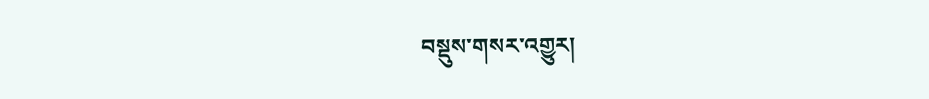བསྡུས་གསར་འགྱུར།